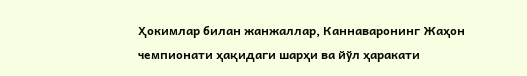Ҳокимлар билан жанжаллар, Каннаваронинг Жаҳон чемпионати ҳақидаги шарҳи ва йўл ҳаракати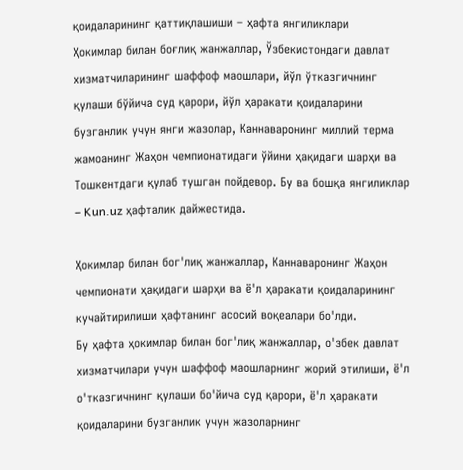қоидаларининг қаттиқлашиши – ҳафта янгиликлари
Ҳокимлар билан боғлиқ жанжаллар, Ўзбекистондаги давлат хизматчиларининг шаффоф маошлари, йўл ўтказгичнинг қулаши бўйича суд қарори, йўл ҳаракати қоидаларини бузганлик учун янги жазолар, Каннаваронинг миллий терма жамоанинг Жаҳон чемпионатидаги ўйини ҳақидаги шарҳи ва Тошкентдаги қулаб тушган пойдевор. Бу ва бошқа янгиликлар – Kun.uz ҳафталик дайжестида.

Ҳокимлар билан бог'лиқ жанжаллар, Каннаваронинг Жаҳон чемпионати ҳақидаги шарҳи ва ё'л ҳаракати қоидаларининг кучайтирилиши ҳафтанинг асосий воқеалари бо'лди.
Бу ҳафта ҳокимлар билан бог'лиқ жанжаллар, о'збек давлат хизматчилари учун шаффоф маошларнинг жорий этилиши, ё'л о'тказгичнинг қулаши бо'йича суд қарори, ё'л ҳаракати қоидаларини бузганлик учун жазоларнинг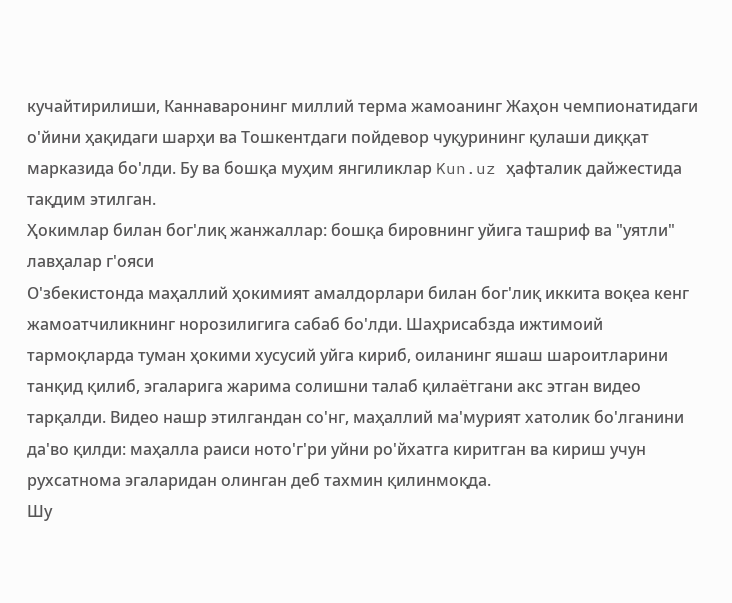кучайтирилиши, Каннаваронинг миллий терма жамоанинг Жаҳон чемпионатидаги о'йини ҳақидаги шарҳи ва Тошкентдаги пойдевор чуқурининг қулаши диққат марказида бо'лди. Бу ва бошқа муҳим янгиликлар Kun.uz ҳафталик дайжестида тақдим этилган.
Ҳокимлар билан бог'лиқ жанжаллар: бошқа бировнинг уйига ташриф ва "уятли" лавҳалар г'ояси
О'збекистонда маҳаллий ҳокимият амалдорлари билан бог'лиқ иккита воқеа кенг жамоатчиликнинг норозилигига сабаб бо'лди. Шаҳрисабзда ижтимоий тармоқларда туман ҳокими хусусий уйга кириб, оиланинг яшаш шароитларини танқид қилиб, эгаларига жарима солишни талаб қилаётгани акс этган видео тарқалди. Видео нашр этилгандан со'нг, маҳаллий ма'мурият хатолик бо'лганини да'во қилди: маҳалла раиси ното'г'ри уйни ро'йхатга киритган ва кириш учун рухсатнома эгаларидан олинган деб тахмин қилинмоқда.
Шу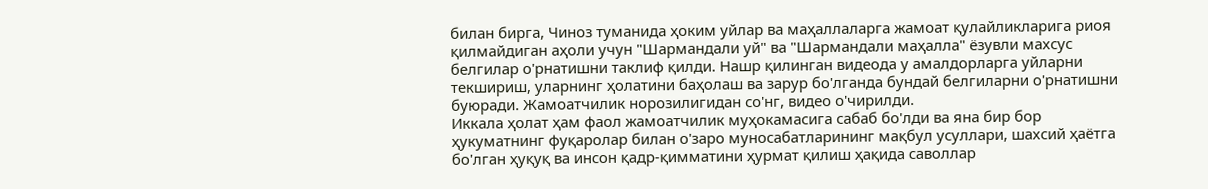билан бирга, Чиноз туманида ҳоким уйлар ва маҳаллаларга жамоат қулайликларига риоя қилмайдиган аҳоли учун "Шармандали уй" ва "Шармандали маҳалла" ёзувли махсус белгилар о'рнатишни таклиф қилди. Нашр қилинган видеода у амалдорларга уйларни текшириш, уларнинг ҳолатини баҳолаш ва зарур бо'лганда бундай белгиларни о'рнатишни буюради. Жамоатчилик норозилигидан со'нг, видео о'чирилди.
Иккала ҳолат ҳам фаол жамоатчилик муҳокамасига сабаб бо'лди ва яна бир бор ҳукуматнинг фуқаролар билан о'заро муносабатларининг мақбул усуллари, шахсий ҳаётга бо'лган ҳуқуқ ва инсон қадр-қимматини ҳурмат қилиш ҳақида саволлар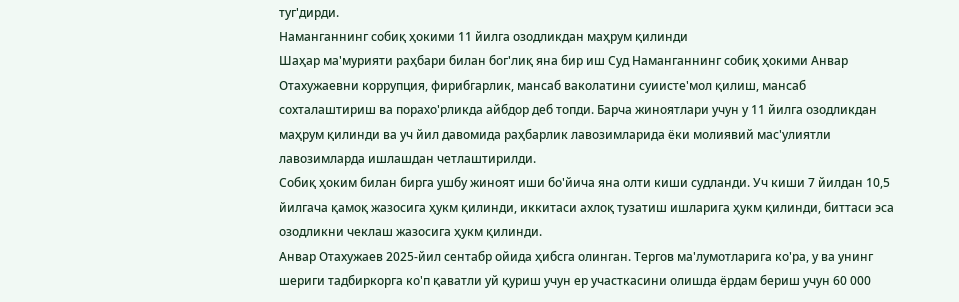туг'дирди.
Наманганнинг собиқ ҳокими 11 йилга озодликдан маҳрум қилинди
Шаҳар ма'мурияти раҳбари билан бог'лиқ яна бир иш Суд Наманганнинг собиқ ҳокими Анвар Отахужаевни коррупция, фирибгарлик, мансаб ваколатини суиисте'мол қилиш, мансаб сохталаштириш ва порахо'рликда айбдор деб топди. Барча жиноятлари учун у 11 йилга озодликдан маҳрум қилинди ва уч йил давомида раҳбарлик лавозимларида ёки молиявий мас'улиятли лавозимларда ишлашдан четлаштирилди.
Собиқ ҳоким билан бирга ушбу жиноят иши бо'йича яна олти киши судланди. Уч киши 7 йилдан 10,5 йилгача қамоқ жазосига ҳукм қилинди, иккитаси ахлоқ тузатиш ишларига ҳукм қилинди, биттаси эса озодликни чеклаш жазосига ҳукм қилинди.
Анвар Отахужаев 2025-йил сентабр ойида ҳибсга олинган. Тергов ма'лумотларига ко'ра, у ва унинг шериги тадбиркорга ко'п қаватли уй қуриш учун ер участкасини олишда ёрдам бериш учун 60 000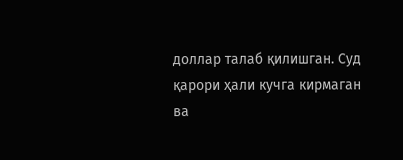доллар талаб қилишган. Суд қарори ҳали кучга кирмаган ва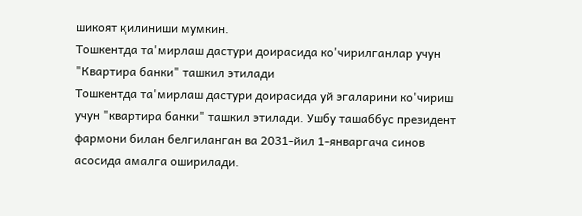шикоят қилиниши мумкин.
Тошкентда та'мирлаш дастури доирасида ко'чирилганлар учун "Квартира банки" ташкил этилади
Тошкентда та'мирлаш дастури доирасида уй эгаларини ко'чириш учун "квартира банки" ташкил этилади. Ушбу ташаббус президент фармони билан белгиланган ва 2031-йил 1-январгача синов асосида амалга оширилади.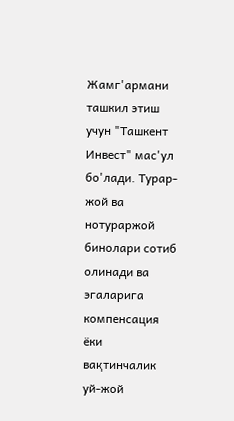Жамг'армани ташкил этиш учун "Ташкент Инвест" мас'ул бо'лади. Турар-жой ва нотураржой бинолари сотиб олинади ва эгаларига компенсация ёки вақтинчалик уй-жой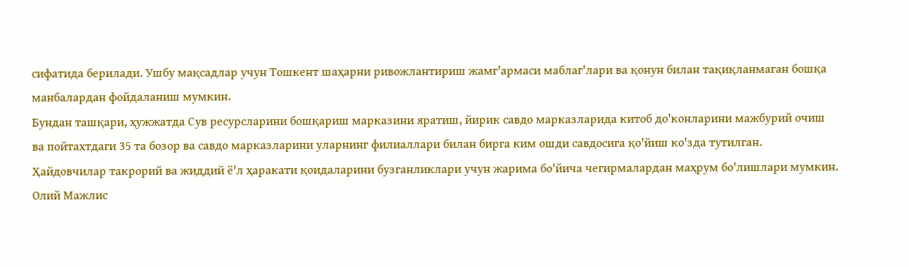сифатида берилади. Ушбу мақсадлар учун Тошкент шаҳарни ривожлантириш жамг'армаси маблаг'лари ва қонун билан тақиқланмаган бошқа манбалардан фойдаланиш мумкин.
Бундан ташқари, ҳужжатда Сув ресурсларини бошқариш марказини яратиш, йирик савдо марказларида китоб до'конларини мажбурий очиш ва пойтахтдаги 35 та бозор ва савдо марказларини уларнинг филиаллари билан бирга ким ошди савдосига қо'йиш ко'зда тутилган.
Ҳайдовчилар такрорий ва жиддий ё'л ҳаракати қоидаларини бузганликлари учун жарима бо'йича чегирмалардан маҳрум бо'лишлари мумкин.
Олий Мажлис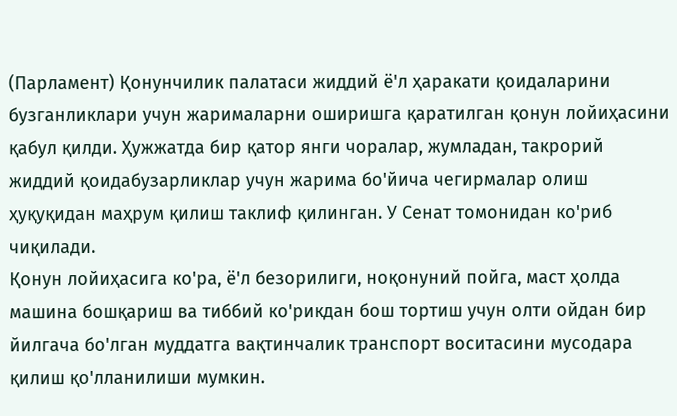(Парламент) Қонунчилик палатаси жиддий ё'л ҳаракати қоидаларини бузганликлари учун жарималарни оширишга қаратилган қонун лойиҳасини қабул қилди. Ҳужжатда бир қатор янги чоралар, жумладан, такрорий жиддий қоидабузарликлар учун жарима бо'йича чегирмалар олиш ҳуқуқидан маҳрум қилиш таклиф қилинган. У Сенат томонидан ко'риб чиқилади.
Қонун лойиҳасига ко'ра, ё'л безорилиги, ноқонуний пойга, маст ҳолда машина бошқариш ва тиббий ко'рикдан бош тортиш учун олти ойдан бир йилгача бо'лган муддатга вақтинчалик транспорт воситасини мусодара қилиш қо'лланилиши мумкин.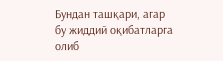Бундан ташқари, агар бу жиддий оқибатларга олиб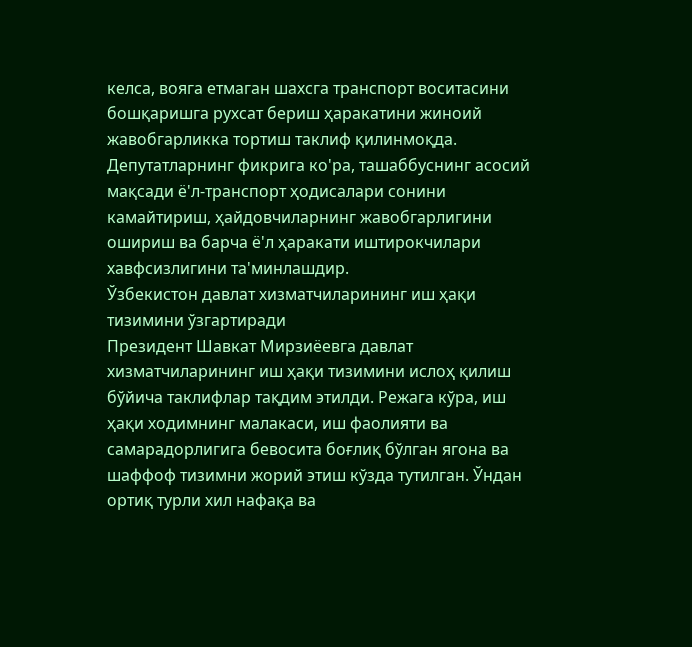келса, вояга етмаган шахсга транспорт воситасини бошқаришга рухсат бериш ҳаракатини жиноий жавобгарликка тортиш таклиф қилинмоқда.
Депутатларнинг фикрига ко'ра, ташаббуснинг асосий мақсади ё'л-транспорт ҳодисалари сонини камайтириш, ҳайдовчиларнинг жавобгарлигини ошириш ва барча ё'л ҳаракати иштирокчилари хавфсизлигини та'минлашдир.
Ўзбекистон давлат хизматчиларининг иш ҳақи тизимини ўзгартиради
Президент Шавкат Мирзиёевга давлат хизматчиларининг иш ҳақи тизимини ислоҳ қилиш бўйича таклифлар тақдим этилди. Режага кўра, иш ҳақи ходимнинг малакаси, иш фаолияти ва самарадорлигига бевосита боғлиқ бўлган ягона ва шаффоф тизимни жорий этиш кўзда тутилган. Ўндан ортиқ турли хил нафақа ва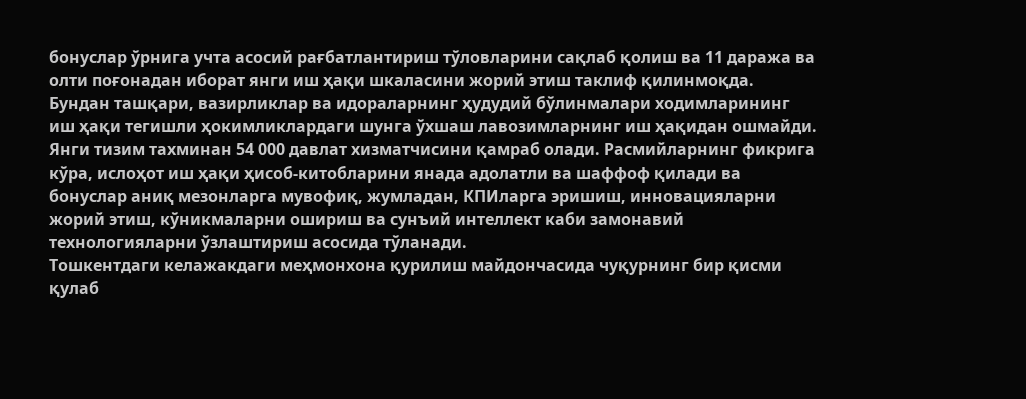бонуслар ўрнига учта асосий рағбатлантириш тўловларини сақлаб қолиш ва 11 даража ва олти поғонадан иборат янги иш ҳақи шкаласини жорий этиш таклиф қилинмоқда. Бундан ташқари, вазирликлар ва идораларнинг ҳудудий бўлинмалари ходимларининг иш ҳақи тегишли ҳокимликлардаги шунга ўхшаш лавозимларнинг иш ҳақидан ошмайди.
Янги тизим тахминан 54 000 давлат хизматчисини қамраб олади. Расмийларнинг фикрига кўра, ислоҳот иш ҳақи ҳисоб-китобларини янада адолатли ва шаффоф қилади ва бонуслар аниқ мезонларга мувофиқ, жумладан, КПИларга эришиш, инновацияларни жорий этиш, кўникмаларни ошириш ва сунъий интеллект каби замонавий технологияларни ўзлаштириш асосида тўланади.
Тошкентдаги келажакдаги меҳмонхона қурилиш майдончасида чуқурнинг бир қисми қулаб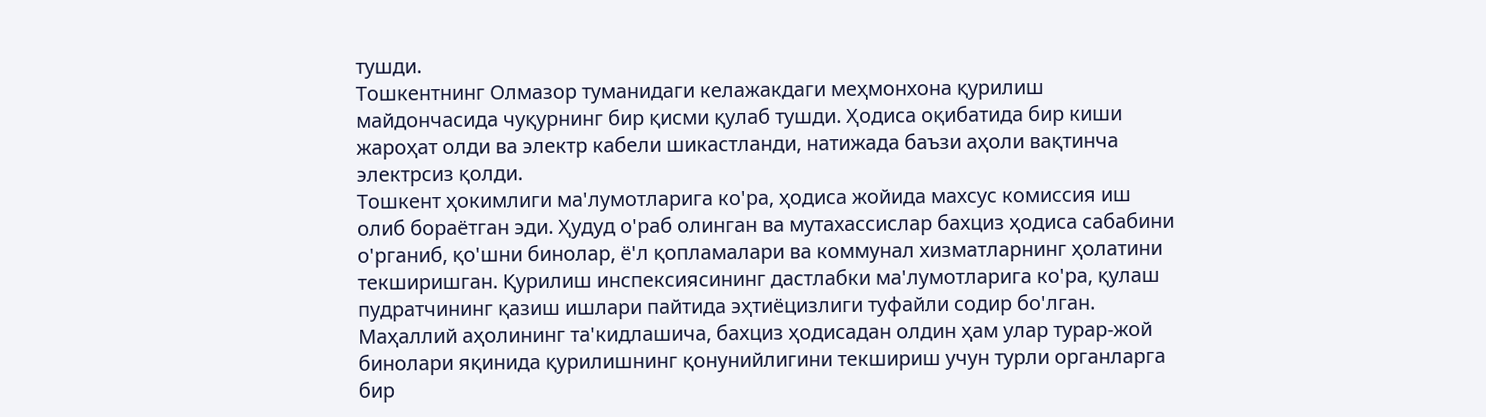тушди.
Тошкентнинг Олмазор туманидаги келажакдаги меҳмонхона қурилиш майдончасида чуқурнинг бир қисми қулаб тушди. Ҳодиса оқибатида бир киши жароҳат олди ва электр кабели шикастланди, натижада баъзи аҳоли вақтинча электрсиз қолди.
Тошкент ҳокимлиги ма'лумотларига ко'ра, ҳодиса жойида махсус комиссия иш олиб бораётган эди. Ҳудуд о'раб олинган ва мутахассислар бахциз ҳодиса сабабини о'рганиб, қо'шни бинолар, ё'л қопламалари ва коммунал хизматларнинг ҳолатини текширишган. Қурилиш инспексиясининг дастлабки ма'лумотларига ко'ра, қулаш пудратчининг қазиш ишлари пайтида эҳтиёцизлиги туфайли содир бо'лган.
Маҳаллий аҳолининг та'кидлашича, бахциз ҳодисадан олдин ҳам улар турар-жой бинолари яқинида қурилишнинг қонунийлигини текшириш учун турли органларга бир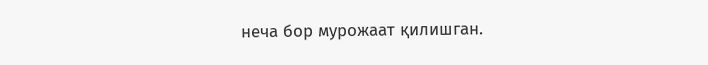неча бор мурожаат қилишган.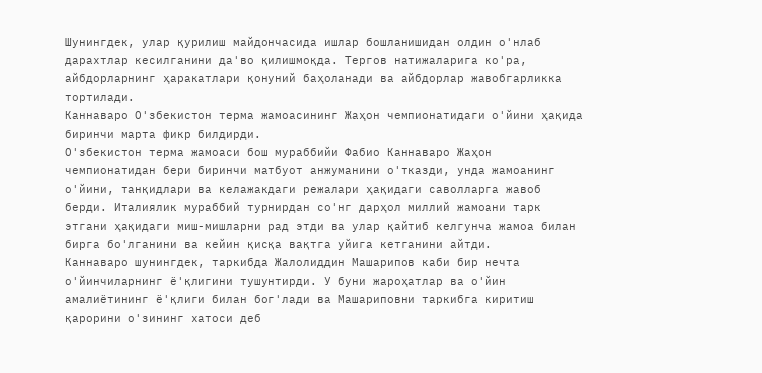Шунингдек, улар қурилиш майдончасида ишлар бошланишидан олдин о'нлаб дарахтлар кесилганини да'во қилишмоқда. Тергов натижаларига ко'ра, айбдорларнинг ҳаракатлари қонуний баҳоланади ва айбдорлар жавобгарликка тортилади.
Каннаваро О'збекистон терма жамоасининг Жаҳон чемпионатидаги о'йини ҳақида биринчи марта фикр билдирди.
О'збекистон терма жамоаси бош мураббийи Фабио Каннаваро Жаҳон чемпионатидан бери биринчи матбуот анжуманини о'тказди, унда жамоанинг о'йини, танқидлари ва келажакдаги режалари ҳақидаги саволларга жавоб берди. Италиялик мураббий турнирдан со'нг дарҳол миллий жамоани тарк этгани ҳақидаги миш-мишларни рад этди ва улар қайтиб келгунча жамоа билан бирга бо'лганини ва кейин қисқа вақтга уйига кетганини айтди.
Каннаваро шунингдек, таркибда Жалолиддин Машарипов каби бир нечта о'йинчиларнинг ё'қлигини тушунтирди. У буни жароҳатлар ва о'йин амалиётининг ё'қлиги билан бог'лади ва Машариповни таркибга киритиш қарорини о'зининг хатоси деб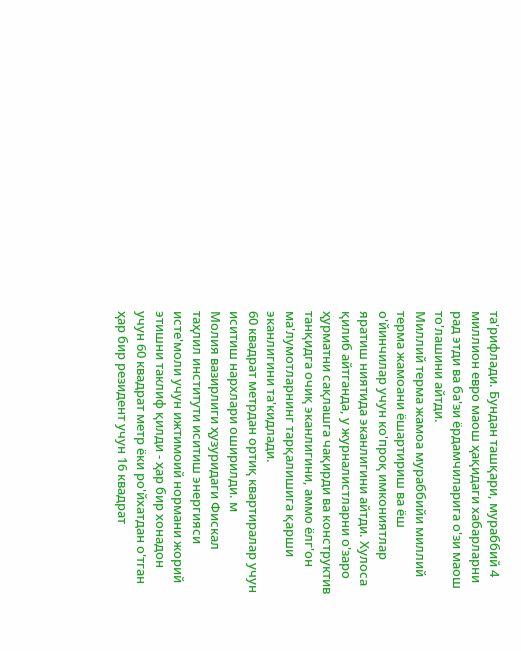та'рифлади. Бундан ташқари, мураббий 4 миллион евро маош ҳақидаги хабарларни рад этди ва ба'зи ёрдамчиларига о'зи маош то'лашини айтди.
Миллий терма жамоа мураббийи миллий терма жамоани ёшартириш ва ёш о'йинчилар учун ко'проқ имкониятлар яратиш ниятида эканлигини айтди. Хулоса қилиб айтганда, у журналистларни о'заро ҳурматни сақлашга чақирди ва конструктив танқидга очиқ эканлигини, аммо ёлг'он ма'лумотларнинг тарқалишига қарши эканлигини та'кидлади.
60 квадрат метрдан ортиқ квартиралар учун иситиш нархлари оширилди. м
Молия вазирлиги ҳузуридаги Фискал таҳлил институти иситиш энергияси исте'моли учун ижтимоий нормани жорий этишни таклиф қилди - ҳар бир хонадон учун 60 квадрат метр ёки ро'йхатдан о'тган ҳар бир резидент учун 16 квадрат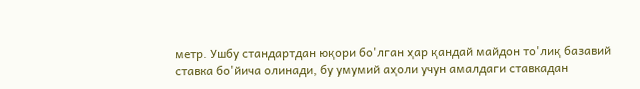метр. Ушбу стандартдан юқори бо'лган ҳар қандай майдон то'лиқ базавий ставка бо'йича олинади, бу умумий аҳоли учун амалдаги ставкадан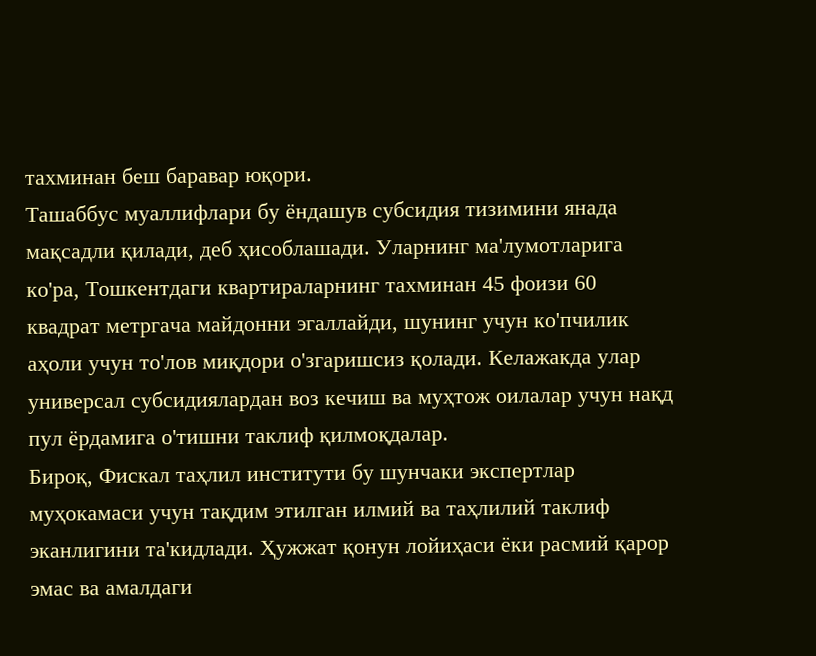тахминан беш баравар юқори.
Ташаббус муаллифлари бу ёндашув субсидия тизимини янада мақсадли қилади, деб ҳисоблашади. Уларнинг ма'лумотларига ко'ра, Тошкентдаги квартираларнинг тахминан 45 фоизи 60 квадрат метргача майдонни эгаллайди, шунинг учун ко'пчилик аҳоли учун то'лов миқдори о'згаришсиз қолади. Келажакда улар универсал субсидиялардан воз кечиш ва муҳтож оилалар учун нақд пул ёрдамига о'тишни таклиф қилмоқдалар.
Бироқ, Фискал таҳлил институти бу шунчаки экспертлар муҳокамаси учун тақдим этилган илмий ва таҳлилий таклиф эканлигини та'кидлади. Ҳужжат қонун лойиҳаси ёки расмий қарор эмас ва амалдаги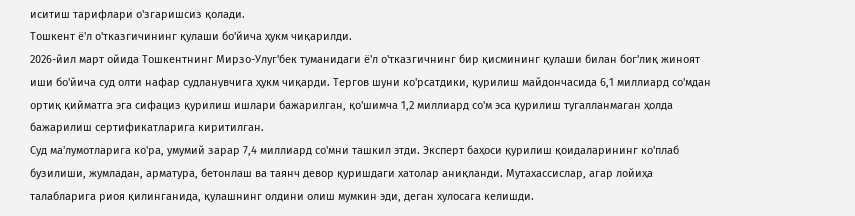иситиш тарифлари о'згаришсиз қолади.
Тошкент ё'л о'тказгичининг қулаши бо'йича ҳукм чиқарилди.
2026-йил март ойида Тошкентнинг Мирзо-Улуг'бек туманидаги ё'л о'тказгичнинг бир қисмининг қулаши билан бог'лиқ жиноят иши бо'йича суд олти нафар судланувчига ҳукм чиқарди. Тергов шуни ко'рсатдики, қурилиш майдончасида 6,1 миллиард со'мдан ортиқ қийматга эга сифациз қурилиш ишлари бажарилган, қо'шимча 1,2 миллиард со'м эса қурилиш тугалланмаган ҳолда бажарилиш сертификатларига киритилган.
Суд ма'лумотларига ко'ра, умумий зарар 7,4 миллиард со'мни ташкил этди. Эксперт баҳоси қурилиш қоидаларининг ко'плаб бузилиши, жумладан, арматура, бетонлаш ва таянч девор қуришдаги хатолар аниқланди. Мутахассислар, агар лойиҳа талабларига риоя қилинганида, қулашнинг олдини олиш мумкин эди, деган хулосага келишди.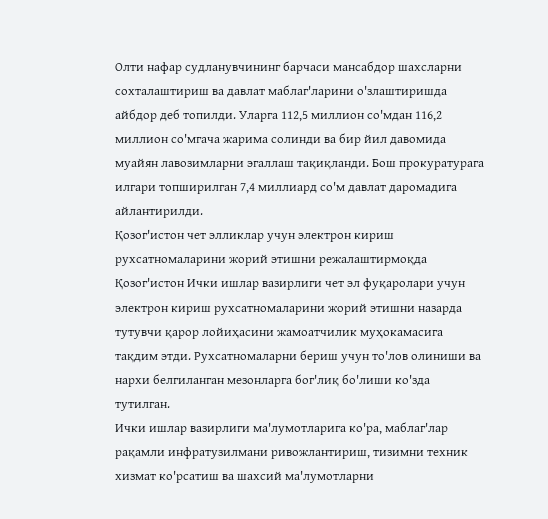Олти нафар судланувчининг барчаси мансабдор шахсларни сохталаштириш ва давлат маблаг'ларини о'злаштиришда айбдор деб топилди. Уларга 112,5 миллион со'мдан 116,2 миллион со'мгача жарима солинди ва бир йил давомида муайян лавозимларни эгаллаш тақиқланди. Бош прокуратурага илгари топширилган 7,4 миллиард со'м давлат даромадига айлантирилди.
Қозог'истон чет элликлар учун электрон кириш рухсатномаларини жорий этишни режалаштирмоқда
Қозог'истон Ички ишлар вазирлиги чет эл фуқаролари учун электрон кириш рухсатномаларини жорий этишни назарда тутувчи қарор лойиҳасини жамоатчилик муҳокамасига тақдим этди. Рухсатномаларни бериш учун то'лов олиниши ва нархи белгиланган мезонларга бог'лиқ бо'лиши ко'зда тутилган.
Ички ишлар вазирлиги ма'лумотларига ко'ра, маблаг'лар рақамли инфратузилмани ривожлантириш, тизимни техник хизмат ко'рсатиш ва шахсий ма'лумотларни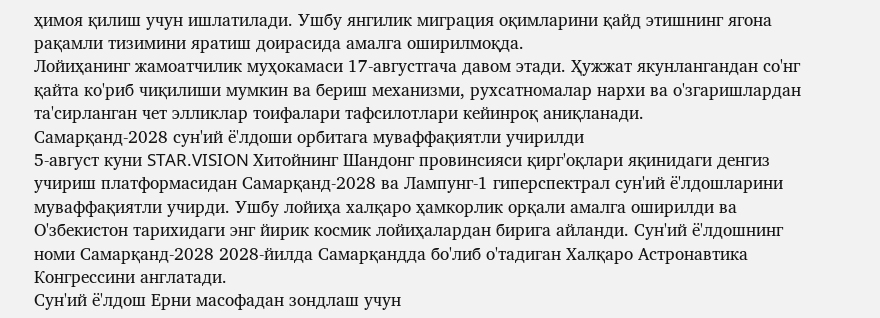ҳимоя қилиш учун ишлатилади. Ушбу янгилик миграция оқимларини қайд этишнинг ягона рақамли тизимини яратиш доирасида амалга оширилмоқда.
Лойиҳанинг жамоатчилик муҳокамаси 17-августгача давом этади. Ҳужжат якунлангандан со'нг қайта ко'риб чиқилиши мумкин ва бериш механизми, рухсатномалар нархи ва о'згаришлардан та'сирланган чет элликлар тоифалари тафсилотлари кейинроқ аниқланади.
Самарқанд-2028 сун'ий ё'лдоши орбитага муваффақиятли учирилди
5-август куни STAR.VISION Хитойнинг Шандонг провинсияси қирг'оқлари яқинидаги денгиз учириш платформасидан Самарқанд-2028 ва Лампунг-1 гиперспектрал сун'ий ё'лдошларини муваффақиятли учирди. Ушбу лойиҳа халқаро ҳамкорлик орқали амалга оширилди ва О'збекистон тарихидаги энг йирик космик лойиҳалардан бирига айланди. Сун'ий ё'лдошнинг номи Самарқанд-2028 2028-йилда Самарқандда бо'либ о'тадиган Халқаро Астронавтика Конгрессини англатади.
Сун'ий ё'лдош Ерни масофадан зондлаш учун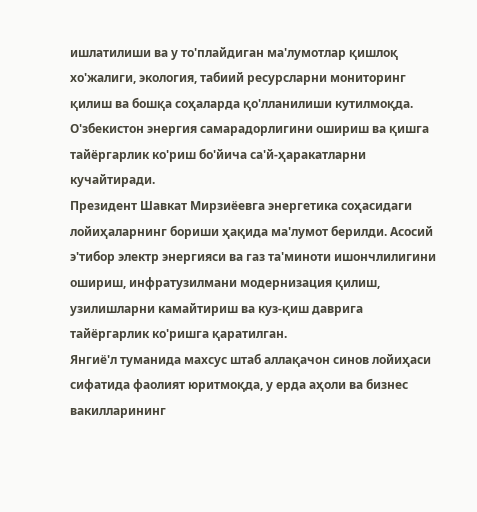ишлатилиши ва у то'плайдиган ма'лумотлар қишлоқ хо'жалиги, экология, табиий ресурсларни мониторинг қилиш ва бошқа соҳаларда қо'лланилиши кутилмоқда.
О'збекистон энергия самарадорлигини ошириш ва қишга тайёргарлик ко'риш бо'йича са'й-ҳаракатларни кучайтиради.
Президент Шавкат Мирзиёевга энергетика соҳасидаги лойиҳаларнинг бориши ҳақида ма'лумот берилди. Асосий э'тибор электр энергияси ва газ та'миноти ишончлилигини ошириш, инфратузилмани модернизация қилиш, узилишларни камайтириш ва куз-қиш даврига тайёргарлик ко'ришга қаратилган.
Янгиё'л туманида махсус штаб аллақачон синов лойиҳаси сифатида фаолият юритмоқда, у ерда аҳоли ва бизнес вакилларининг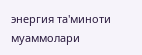энергия та'миноти муаммолари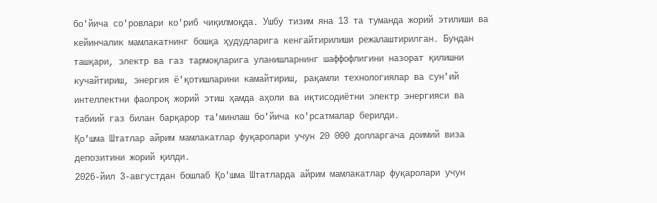бо'йича со'ровлари ко'риб чиқилмоқда. Ушбу тизим яна 13 та туманда жорий этилиши ва кейинчалик мамлакатнинг бошқа ҳудудларига кенгайтирилиши режалаштирилган. Бундан ташқари, электр ва газ тармоқларига уланишларнинг шаффофлигини назорат қилишни кучайтириш, энергия ё'қотишларини камайтириш, рақамли технологиялар ва сун'ий интеллектни фаолроқ жорий этиш ҳамда аҳоли ва иқтисодиётни электр энергияси ва табиий газ билан барқарор та'минлаш бо'йича ко'рсатмалар берилди.
Қо'шма Штатлар айрим мамлакатлар фуқаролари учун 20 000 долларгача доимий виза депозитини жорий қилди.
2026-йил 3-августдан бошлаб Қо'шма Штатларда айрим мамлакатлар фуқаролари учун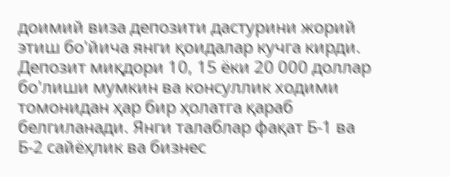доимий виза депозити дастурини жорий этиш бо'йича янги қоидалар кучга кирди. Депозит миқдори 10, 15 ёки 20 000 доллар бо'лиши мумкин ва консуллик ходими томонидан ҳар бир ҳолатга қараб белгиланади. Янги талаблар фақат Б-1 ва Б-2 сайёҳлик ва бизнес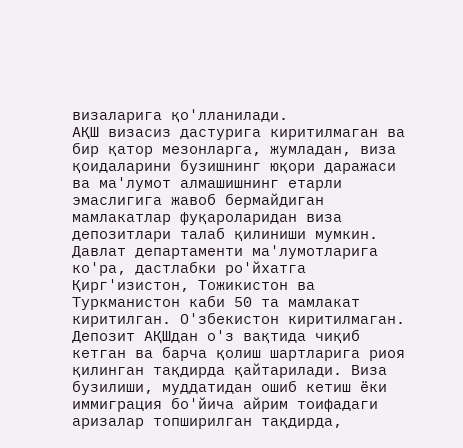визаларига қо'лланилади.
АҚШ визасиз дастурига киритилмаган ва бир қатор мезонларга, жумладан, виза қоидаларини бузишнинг юқори даражаси ва ма'лумот алмашишнинг етарли эмаслигига жавоб бермайдиган мамлакатлар фуқароларидан виза депозитлари талаб қилиниши мумкин. Давлат департаменти ма'лумотларига ко'ра, дастлабки ро'йхатга Қирг'изистон, Тожикистон ва Туркманистон каби 50 та мамлакат киритилган. О'збекистон киритилмаган. Депозит АҚШдан о'з вақтида чиқиб кетган ва барча қолиш шартларига риоя қилинган тақдирда қайтарилади. Виза бузилиши, муддатидан ошиб кетиш ёки иммиграция бо'йича айрим тоифадаги аризалар топширилган тақдирда,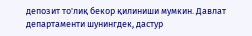депозит то'лиқ бекор қилиниши мумкин. Давлат департаменти шунингдек, дастур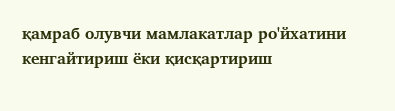қамраб олувчи мамлакатлар ро'йхатини кенгайтириш ёки қисқартириш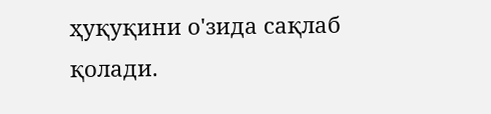ҳуқуқини о'зида сақлаб қолади.